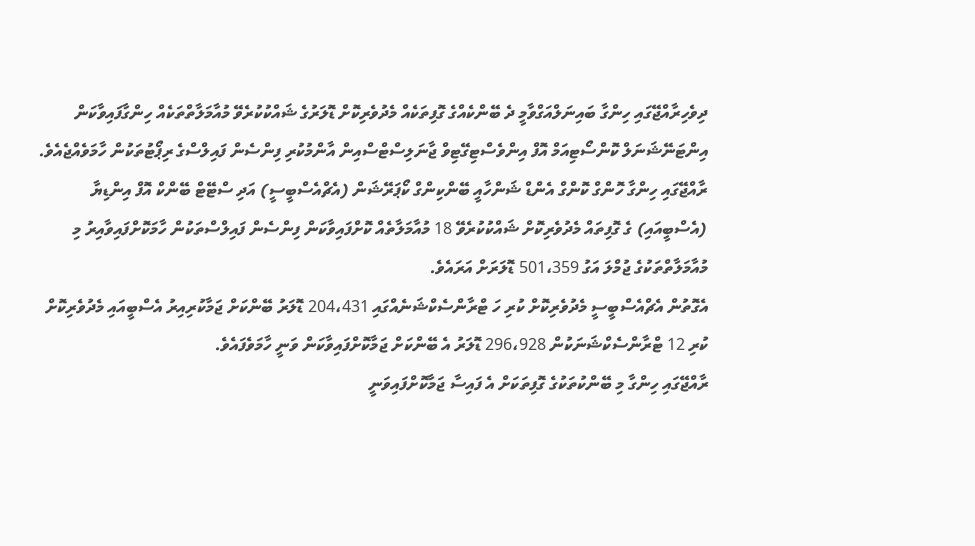ދިވެހިރާއްޖޭގައި ހިންގާ ބައިނަލްއަގްވާމީ ދެ ބޭންކެއްގެ ގޮފިތަކެއް މެދުވެރިކޮށް ޑޮލަރުގެ ޝައްކުކުރެވޭ މުއާމަލާތްތަކެއް ހިންގާފައިވާކަން އިންޓަނޭޝަނަލް ކޮންސޯޓިއަމް އޮފް އިންވެސްޓިގޭޓިވް ޖާނަލިސްޓްސްއިން އާންމުކުރި ފިންސެން ފައިލްސްގެ ރިޕޯޓުތަކުން ހާމަވެއްޖެއެވެ.
ރާއްޖޭގައި ހިންގާ ހޮންގް ކޮންގް އެންޑް ޝަންހާއީ ބޭންކިންގް ކޯޕަރޭޝަން (އެޗްއެސްބީސީ) އަދި ސްޓޭޓް ބޭންކް އޮފް އިންޑިޔާ (އެސްބީއައި) ގެ ގޮފިތައް މެދުވެރިކޮށް ޝައްކުކުރެވޭ 18 މުއާމަލާތެއް ކޮށްފައިވާކަން ފިންސެން ފައިލްސްތަކުން ހާމަކޮށްފައިވާއިރު މި މުއާމަލާތްތަކުގެ ޖުމްލަ އަގު 501،359 ޑޮލަރަށް އަރައެވެ.
އެގޮތުން އެޗްއެސްބީސީ މެދުވެރިކޮށް ކުރި ހަ ޓްރާންސެކްޝަނެއްގައި 204،431 ޑޮލަރު ބޭންކަށް ޖަމާކުރިއިރު އެސްބީއައި މެދުވެރިކޮށް ކުރި 12 ޓްރާންސެކްޝަނަކުން 296،928 ޑޮލަރު އެ ބޭންކަށް ޖަމާކޮށްފައިވާކަން ވަނީ ހާމަވެފައެވެ.
ރާއްޖޭގައި ހިންގާ މި ބޭންކުތަކުގެ ގޮފިތަކަށް އެ ފައިސާ ޖަމާކޮށްފައިވަނީ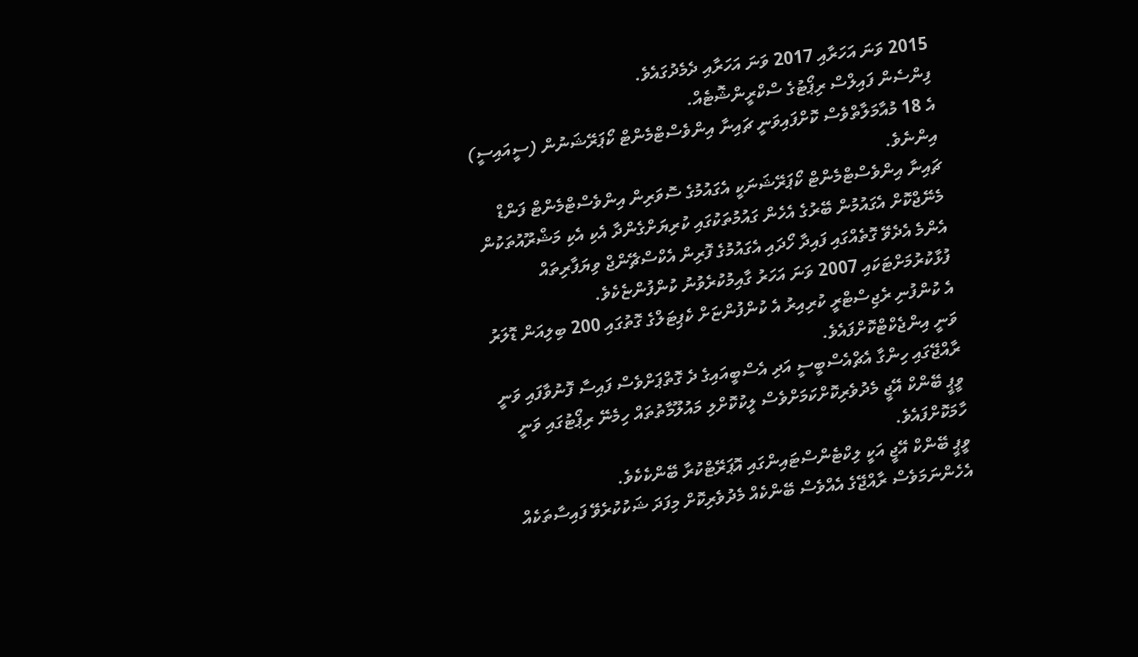2015 ވަނަ އަހަރާއި 2017 ވަނަ އަހަރާއި ދެމެދުގައެވެ.
ފިންސެން ފައިލްސް ރިޕޯޓުގެ ސްކްރީންޝޮޓެއް.
އެ 18 މުއާމަލާތްވެސް ކޮށްފައިވަނީ ޗައިނާ އިންވެސްޓްމެންޓް ކޯޕަރޭޝަނުން (ސީއައިސީ) އިންނެވެ.
ޗައިނާ އިންވެސްޓްމެންޓް ކޯޕަރޭޝަނަކީ އެގައުމުގެ ސޮވަރިން އިންވެސްޓްމެންޓް ފަންޑް މެނޭޖްކޮށް އެގައުމުން ބޭރުގެ އެހެން ގައުމުތަކުގައި ކުރިޔަށްގެންދާ އެކި އެކި މަޝްރޫއުތަކުން އެންމެ އެދެވޭ ގޮތެއްގައި ފައިދާ ހޯދައި އެގައުމުގެ ފޮރިން އެކްސްޗޭންޖް ވިޔަފާރިތައް ފުޅާކުރުމަށްޓަކައި 2007 ވަނަ އަހަރު ގާއިމުކުރެވުނު ކުންފުންޏެކެވެ.
އެ ކުންފުނި ރެޖިސްޓްރީ ކުރިއިރު އެ ކުންފުންޏަށް ކެޕިޓަލްގެ ގޮތުގައި 200 ބިލިއަން ޑޮލަރު ވަނީ އިންޖެކްޓްކޮށްފައެވެ.
ރާއްޖޭގައި ހިންގާ އެޗްއެސްބީސީ އަދި އެސްބީއައިގެ ދެ ގޮތްޕަށްވެސް ފައިސާ ފޮނުވާފައި ވަނީ ވީޕީ ބޭންކް އޭޖީ މެދުވެރިކޮށްކަމަށްވެސް ލީކުކޮށްލި މައުލޫމާތުތައް ހިމެނޭ ރިޕޯޓުގައި ވަނީ ހާމަކޮށްފައެވެ.
ވީޕީ ބޭންކް އޭޖީ އަކީ ލިކްޓެންސްޓައިންގައި އޮޕަރޭޓްކުރާ ބޭންކެކެވެ.
އެހެންނަމަވެސް ރާއްޖޭގެ އެއްވެސް ބޭންކެއް މެދުވެރިކޮށް މިފަދަ ޝަކުކުރެވޭ ފައިސާތަކެއް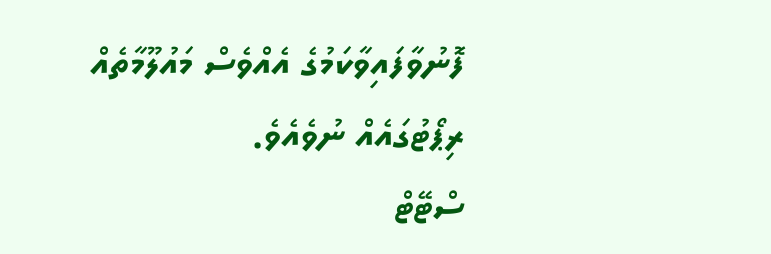ފޮނުވާފައިވާކަމުގެ އެއްވެސް މައުލޫމާތެއް ރިޕޯޓުގައެއް ނުވެއެވެ.
ސްޓޭޓް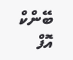ބޭންކް އޮފް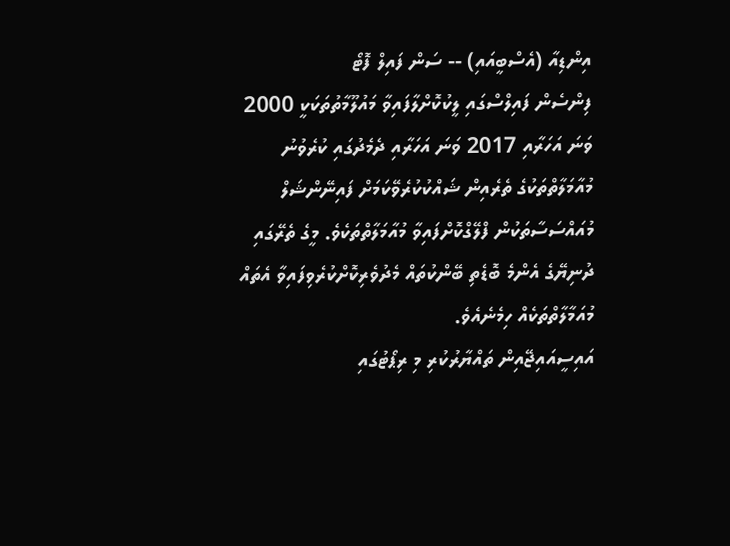އިންޑިއާ (އެސްބީއައި) -- ސަން ފައިލް ފޮޓޯ
ފިންސެން ފައިލްސްގައި ލީކުކޮށްލާފައިވާ މައުލޫމާތުތަކަކީ 2000 ވަނަ އަހަރާއި 2017 ވަނަ އަހަރާއި ދެމެދުގައި ކުރެވުނު މުއާމަލާތްތަކުގެ ތެރެއިން ޝައްކުކުރެވޭކަމަށް ފައިނޭންޝަލް މުއައްސަސާތަކުން ފްލޭގްކޮށްފައިވާ މުއާމަލާތްތަކެވެ. މީގެ ތެރޭގައި ދުނިޔޭގެ އެންމެ ބޮޑެތި ބޭންކުތައް މެދުވެރިކޮށްކުރެވިފައިވާ އެތައް މުއަމާލާތްތަކެއް ހިމެނެއެވެ.
އައިސީއައިޖޭއިން ތައްޔާރުކުރި މި ރިޕޯޓުގައި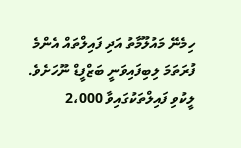ހިމެނޭ މައުލޫމާތު އަދި ފައިލްތައް އެންމެ ފުރަތަމަ ލިބިފައިވަނީ ބަޒްފީޑް ނޫހަށެވެ. ލީކުވި ފައިލްތަކުގައިވާ 2،000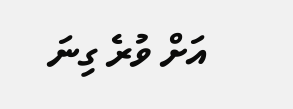އަށް ވުރެ ގިނަ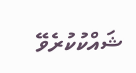ޝައްކުކުރެވޭ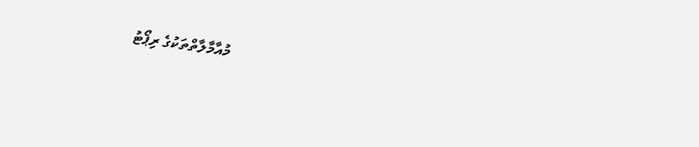މުއާމާލާތްތަކުގެ ރިޕޯޓު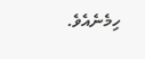ހިމެނެއެވެ.